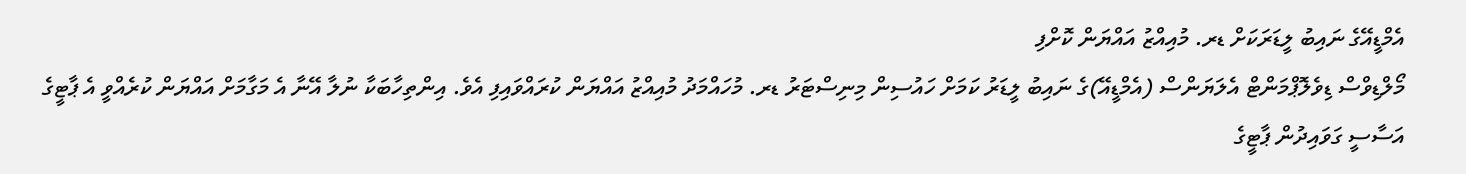އެމްޑީއޭގެ ނައިބު ލީޑަރަކަށް ޑރ. މުއިއްޒު އައްޔަން ކޮށްފި
މޯލްޑިވްސް ޑިވެލޮޕްމަންޓް އެލަޔަންސް (އެމްޑީއޭ)ގެ ނައިބު ލީޑަރު ކަމަށް ހައުސިން މިނިސްޓަރު ޑރ. މުހައްމަދު މުއިއްޒު އައްޔަން ކުރައްވައިފި އެވެ. އިންތިހާބަކާ ނުލާ އޭނާ އެ މަގާމަށް އައްޔަން ކުރެއްވީ އެ ޕާޓީގެ އަސާސީ ގަވައިދުން ޕާޓީގެ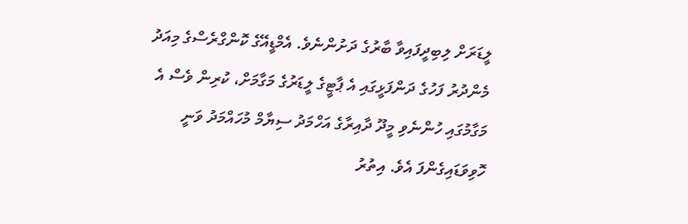ލީޑަރަށް ލިބިދީފައިވާ ބާރުގެ ދަށުންނެވެ. އެމްޑީއޭގެ ކޮންގްރެސްގެ މިއަދު މެންދުރު ފަހުގެ ދަންފަޅީގައި އެ ޕާޓީގެ ލީޑަރުގެ މަގާމަށް، ކުރިން ވެސް އެ މަގާމުގައި ހުންނެވި މީދޫ ދާއިރާގެ އަހްމަދު ސިޔާމް މުހައްމަދު ވަނީ ހޮވިވަޑައިގެންފަ އެވެ. އިތުރު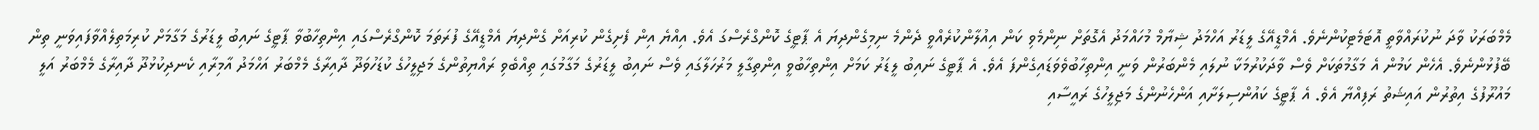މެމްބަރަކު ވާދަ ނުކުރައްވާތީ އޮޓަމެޓިކުންނެވެ. އެމްޑީއޭގެ ލީޑަރު އަހްމަދު ޝިޔާމް މުހައްމަދު އެގޮތަށް ނިންމެވި ކަން އިއުލާންކުރެއްވީ ދެންމެ ނިމިގެންދިޔަ އެ ޕާޓީގެ ކޮންގްރެސްގަ އެވެ. އިއްޔެ އިން ފެށިގެން ކުރިއަށް ގެންދިޔަ އެމްޑީއޭގެ ފުރަތަމަ ކޮންގްރެސްގައި އިންތިހާބުވާ ޕާޓީގެ ނައިބު ލީޑަރުގެ މަގާމަށް ކުރިމަތިލެއްވާފައިވަނީ ތިން ބޭފުޅުންނެވެ. އެހެން ކަމުން އެ މަގާމުތަކަށް ވެސް ވާދަކުރުމަކާ ނުލައި މެންބަރުން ވަނީ އިންތިހާބުވެވަޑައިގެންފަ އެވެ. އެ ޕާޓީގެ ނައިބު ލީޑަރު ކަމަށް އިންތިހާބުވީ އިންތިގާލީ މަރުހަލާގައި ވެސް ނައިބު ލީޑަރުގެ މަގާމުގައި ތިއްބެވި ރައްޔިތުންގެ މަޖިލީހުގެ ކުޑަހުވަދޫ ދާއިރާގެ މެމްބަރު އަހްމަދު އާމިރާއި ކެނދިކުޅުދޫ ދާއިރާގެ މެމްބަރު އަލީ މައުރޫފުގެ އިތުރުން އައިޝަތު ރަފިއްޔާ އެވެ. އެ ޕާޓީގެ ކައުންސިލަށާއި އަންހެނުންގެ މަޖިލީހުގެ ރައީސާއި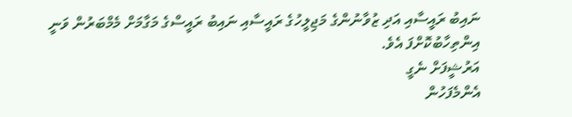ނައިބު ރައީސާއި އަދި ޒުވާނުންގެ މަޖިލީހުގެ ރައީސާއި ނައިބު ރައީސްގެ މަގާމަށް މެމްބަރުން ވަނީ އިންތިހާބުކޮށްފަ އެވެ.
އަރުޝީފަށް ނެގީ
އެންމެފަހުން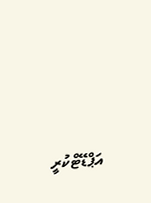އަޕްޑޭޓްކުރީ